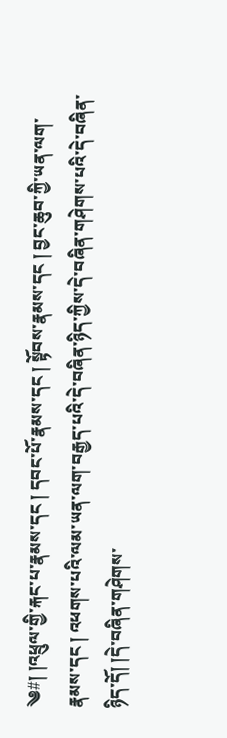༄#། །འཕྲུལ་གྱི་རྐང་པ་རྣམས་དང ། དབང་པོ་རྣམས་དང ། སྟོབས་རྣམས་དང ། བྱང་ཆུབ་ཀྱི་ཡན་ལག་རྣམས་དང ། འཕགས་པའི་ལམ་ཡན་ལག་བརྒྱད་པའི་དེ་བཞིན་ཉིད་ཀྱིས་དེ་བཞིན་གཤེགས་པའི་དེ་བཞིན་ཉིད་དོ། །དེ་བཞིན་གཤེགས་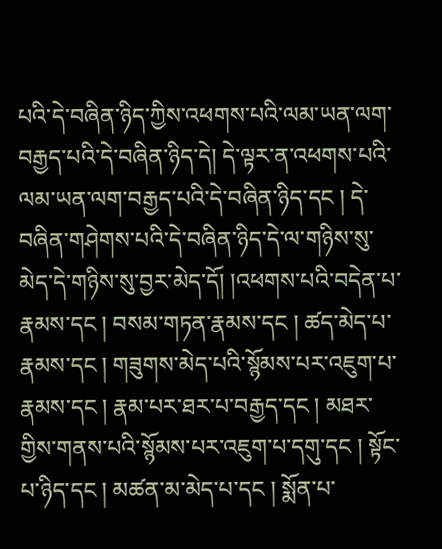པའི་དེ་བཞིན་ཉིད་ཀྱིས་འཕགས་པའི་ལམ་ཡན་ལག་བརྒྱད་པའི་དེ་བཞིན་ཉིད་དེ། དེ་ལྟར་ན་འཕགས་པའི་ལམ་ཡན་ལག་བརྒྱད་པའི་དེ་བཞིན་ཉིད་དང ། དེ་བཞིན་གཤེགས་པའི་དེ་བཞིན་ཉིད་དེ་ལ་གཉིས་སུ་མེད་དེ་གཉིས་སུ་བྱར་མེད་དོ། །འཕགས་པའི་བདེན་པ་རྣམས་དང ། བསམ་གཏན་རྣམས་དང ། ཚད་མེད་པ་རྣམས་དང ། གཟུགས་མེད་པའི་སྙོམས་པར་འཇུག་པ་རྣམས་དང ། རྣམ་པར་ཐར་པ་བརྒྱད་དང ། མཐར་གྱིས་གནས་པའི་སྙོམས་པར་འཇུག་པ་དགུ་དང ། སྟོང་པ་ཉིད་དང ། མཚན་མ་མེད་པ་དང ། སྨོན་པ་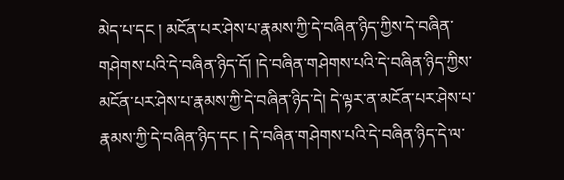མེད་པ་དང ། མངོན་པར་ཤེས་པ་རྣམས་ཀྱི་དེ་བཞིན་ཉིད་ཀྱིས་དེ་བཞིན་གཤེགས་པའི་དེ་བཞིན་ཉིད་དོ། །དེ་བཞིན་གཤེགས་པའི་དེ་བཞིན་ཉིད་ཀྱིས་མངོན་པར་ཤེས་པ་རྣམས་ཀྱི་དེ་བཞིན་ཉིད་དེ། དེ་ལྟར་ན་མངོན་པར་ཤེས་པ་རྣམས་ཀྱི་དེ་བཞིན་ཉིད་དང ། དེ་བཞིན་གཤེགས་པའི་དེ་བཞིན་ཉིད་དེ་ལ་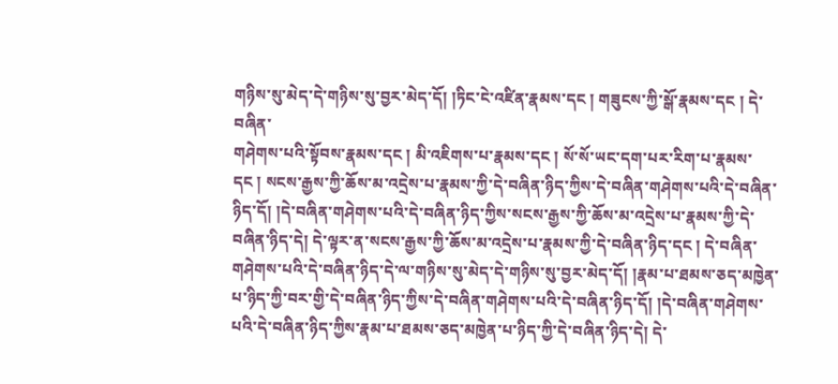གཉིས་སུ་མེད་དེ་གཉིས་སུ་བྱར་མེད་དོ། །ཏིང་ངེ་འཛིན་རྣམས་དང ། གཟུངས་ཀྱི་སྒོ་རྣམས་དང ། དེ་བཞིན་
གཤེགས་པའི་སྟོབས་རྣམས་དང ། མི་འཇིགས་པ་རྣམས་དང ། སོ་སོ་ཡང་དག་པར་རིག་པ་རྣམས་དང ། སངས་རྒྱས་ཀྱི་ཆོས་མ་འདྲེས་པ་རྣམས་ཀྱི་དེ་བཞིན་ཉིད་ཀྱིས་དེ་བཞིན་གཤེགས་པའི་དེ་བཞིན་ཉིད་དོ། །དེ་བཞིན་གཤེགས་པའི་དེ་བཞིན་ཉིད་ཀྱིས་སངས་རྒྱས་ཀྱི་ཆོས་མ་འདྲེས་པ་རྣམས་ཀྱི་དེ་བཞིན་ཉིད་དེ། དེ་ལྟར་ན་སངས་རྒྱས་ཀྱི་ཆོས་མ་འདྲེས་པ་རྣམས་ཀྱི་དེ་བཞིན་ཉིད་དང ། དེ་བཞིན་གཤེགས་པའི་དེ་བཞིན་ཉིད་དེ་ལ་གཉིས་སུ་མེད་དེ་གཉིས་སུ་བྱར་མེད་དོ། །རྣམ་པ་ཐམས་ཅད་མཁྱེན་པ་ཉིད་ཀྱི་བར་གྱི་དེ་བཞིན་ཉིད་ཀྱིས་དེ་བཞིན་གཤེགས་པའི་དེ་བཞིན་ཉིད་དོ། །དེ་བཞིན་གཤེགས་པའི་དེ་བཞིན་ཉིད་ཀྱིས་རྣམ་པ་ཐམས་ཅད་མཁྱེན་པ་ཉིད་ཀྱི་དེ་བཞིན་ཉིད་དེ། དེ་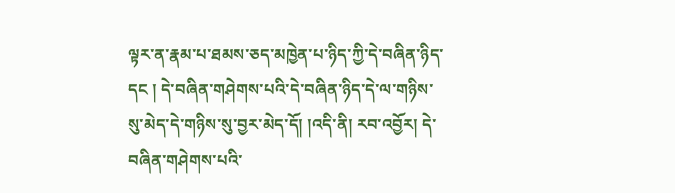ལྟར་ན་རྣམ་པ་ཐམས་ཅད་མཁྱེན་པ་ཉིད་ཀྱི་དེ་བཞིན་ཉིད་དང ། དེ་བཞིན་གཤེགས་པའི་དེ་བཞིན་ཉིད་དེ་ལ་གཉིས་སུ་མེད་དེ་གཉིས་སུ་བྱར་མེད་དོ། །འདི་ནི། རབ་འབྱོར། དེ་བཞིན་གཤེགས་པའི་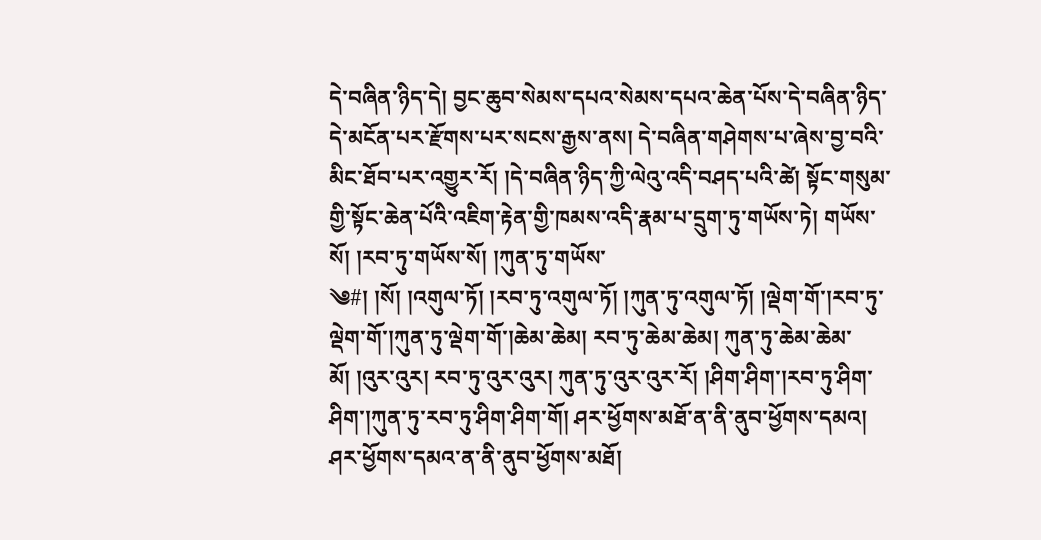དེ་བཞིན་ཉིད་དེ། བྱང་ཆུབ་སེམས་དཔའ་སེམས་དཔའ་ཆེན་པོས་དེ་བཞིན་ཉིད་དེ་མངོན་པར་རྫོགས་པར་སངས་རྒྱས་ནས། དེ་བཞིན་གཤེགས་པ་ཞེས་བྱ་བའི་མིང་ཐོབ་པར་འགྱུར་རོ། །དེ་བཞིན་ཉིད་ཀྱི་ལེའུ་འདི་བཤད་པའི་ཚེ། སྟོང་གསུམ་གྱི་སྟོང་ཆེན་པོའི་འཇིག་རྟེན་གྱི་ཁམས་འདི་རྣམ་པ་དྲུག་ཏུ་གཡོས་ཏེ། གཡོས་སོ། །རབ་ཏུ་གཡོས་སོ། །ཀུན་ཏུ་གཡོས་
༄#། །སོ། །འགུལ་ཏོ། །རབ་ཏུ་འགུལ་ཏོ། །ཀུན་ཏུ་འགུལ་ཏོ། །ལྡེག་གོ་།རབ་ཏུ་ལྡེག་གོ་།ཀུན་ཏུ་ལྡེག་གོ་།ཆེམ་ཆེམ། རབ་ཏུ་ཆེམ་ཆེམ། ཀུན་ཏུ་ཆེམ་ཆེམ་མོ། །འུར་འུར། རབ་ཏུ་འུར་འུར། ཀུན་ཏུ་འུར་འུར་རོ། །ཤིག་ཤིག་།རབ་ཏུ་ཤིག་ཤིག་།ཀུན་ཏུ་རབ་ཏུ་ཤིག་ཤིག་གོ། ཤར་ཕྱོགས་མཐོ་ན་ནི་ནུབ་ཕྱོགས་དམའ། ཤར་ཕྱོགས་དམའ་ན་ནི་ནུབ་ཕྱོགས་མཐོ།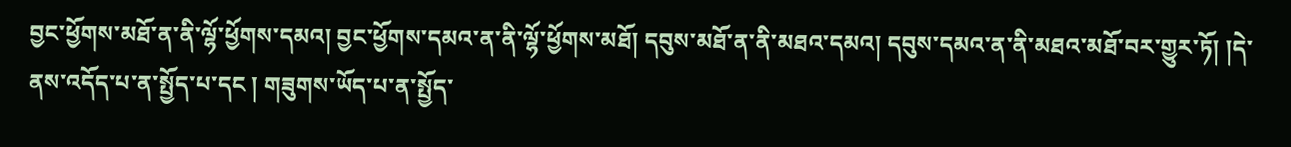བྱང་ཕྱོགས་མཐོ་ན་ནི་ལྷོ་ཕྱོགས་དམའ། བྱང་ཕྱོགས་དམའ་ན་ནི་ལྷོ་ཕྱོགས་མཐོ། དབུས་མཐོ་ན་ནི་མཐའ་དམའ། དབུས་དམའ་ན་ནི་མཐའ་མཐོ་བར་གྱུར་ཏོ། །དེ་ནས་འདོད་པ་ན་སྤྱོད་པ་དང ། གཟུགས་ཡོད་པ་ན་སྤྱོད་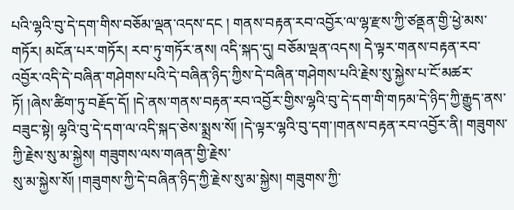པའི་ལྷའི་བུ་དེ་དག་གིས་བཅོམ་ལྡན་འདས་དང ། གནས་བརྟན་རབ་འབྱོར་ལ་ལྷ་རྫས་ཀྱི་ཙནྡན་གྱི་ཕྱེ་མས་གཏོར། མངོན་པར་གཏོར། རབ་ཏུ་གཏོར་ནས། འདི་སྐད་དུ། བཅོམ་ལྡན་འདས། དེ་ལྟར་གནས་བརྟན་རབ་འབྱོར་འདི་དེ་བཞིན་གཤེགས་པའི་དེ་བཞིན་ཉིད་ཀྱིས་དེ་བཞིན་གཤེགས་པའི་རྗེས་སུ་སྐྱེས་པ་ངོ་མཚར་ཏོ། །ཞེས་ཚིག་ཏུ་བརྗོད་དོ། །དེ་ནས་གནས་བརྟན་རབ་འབྱོར་གྱིས་ལྷའི་བུ་དེ་དག་གི་གཏམ་དེ་ཉིད་ཀྱི་རྒྱུད་ནས་བཟུང་སྟེ། ལྷའི་བུ་དེ་དག་ལ་འདི་སྐད་ཅེས་སྨྲས་སོ། །དེ་ལྟར་ལྷའི་བུ་དག་།གནས་བརྟན་རབ་འབྱོར་ནི། གཟུགས་ཀྱི་རྗེས་སུ་མ་སྐྱེས། གཟུགས་ལས་གཞན་གྱི་རྗེས་
སུ་མ་སྐྱེས་སོ། །གཟུགས་ཀྱི་དེ་བཞིན་ཉིད་ཀྱི་རྗེས་སུ་མ་སྐྱེས། གཟུགས་ཀྱི་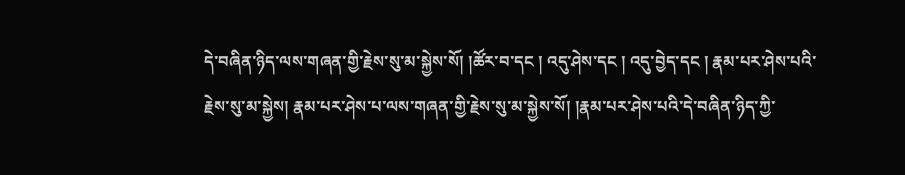དེ་བཞིན་ཉིད་ལས་གཞན་གྱི་རྗེས་སུ་མ་སྐྱེས་སོ། །ཚོར་བ་དང ། འདུ་ཤེས་དང ། འདུ་བྱེད་དང ། རྣམ་པར་ཤེས་པའི་རྗེས་སུ་མ་སྐྱེས། རྣམ་པར་ཤེས་པ་ལས་གཞན་གྱི་རྗེས་སུ་མ་སྐྱེས་སོ། །རྣམ་པར་ཤེས་པའི་དེ་བཞིན་ཉིད་ཀྱི་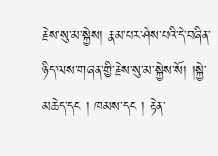རྗེས་སུ་མ་སྐྱེས། རྣམ་པར་ཤེས་པའི་དེ་བཞིན་ཉིད་ལས་གཞན་གྱི་རྗེས་སུ་མ་སྐྱེས་སོ། །སྐྱེ་མཆེད་དང ། ཁམས་དང ། རྟེན་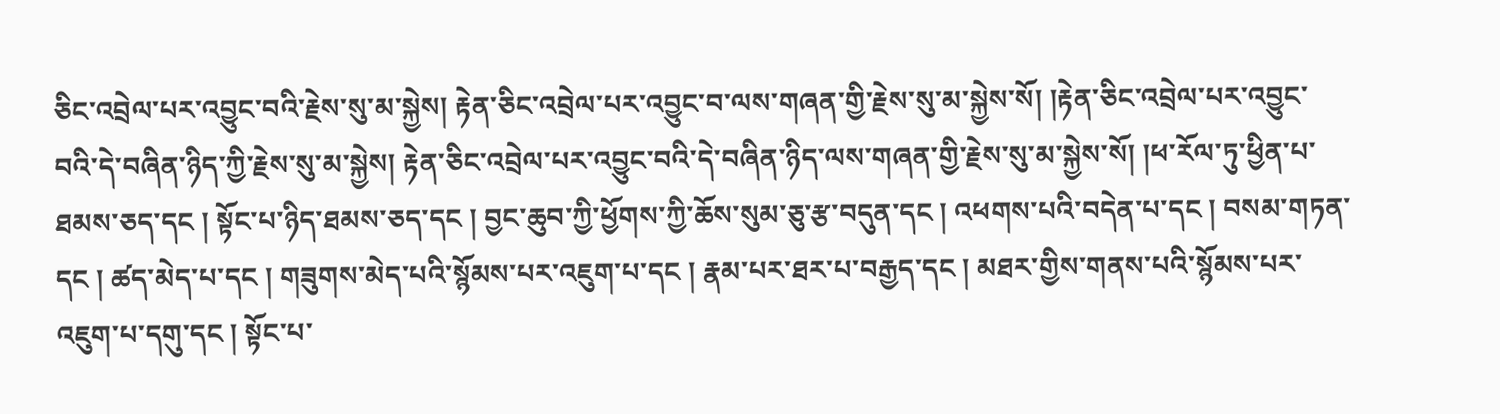ཅིང་འབྲེལ་པར་འབྱུང་བའི་རྗེས་སུ་མ་སྐྱེས། རྟེན་ཅིང་འབྲེལ་པར་འབྱུང་བ་ལས་གཞན་གྱི་རྗེས་སུ་མ་སྐྱེས་སོ། །རྟེན་ཅིང་འབྲེལ་པར་འབྱུང་བའི་དེ་བཞིན་ཉིད་ཀྱི་རྗེས་སུ་མ་སྐྱེས། རྟེན་ཅིང་འབྲེལ་པར་འབྱུང་བའི་དེ་བཞིན་ཉིད་ལས་གཞན་གྱི་རྗེས་སུ་མ་སྐྱེས་སོ། །ཕ་རོལ་ཏུ་ཕྱིན་པ་ཐམས་ཅད་དང ། སྟོང་པ་ཉིད་ཐམས་ཅད་དང ། བྱང་ཆུབ་ཀྱི་ཕྱོགས་ཀྱི་ཆོས་སུམ་ཅུ་རྩ་བདུན་དང ། འཕགས་པའི་བདེན་པ་དང ། བསམ་གཏན་དང ། ཚད་མེད་པ་དང ། གཟུགས་མེད་པའི་སྙོམས་པར་འཇུག་པ་དང ། རྣམ་པར་ཐར་པ་བརྒྱད་དང ། མཐར་གྱིས་གནས་པའི་སྙོམས་པར་འཇུག་པ་དགུ་དང ། སྟོང་པ་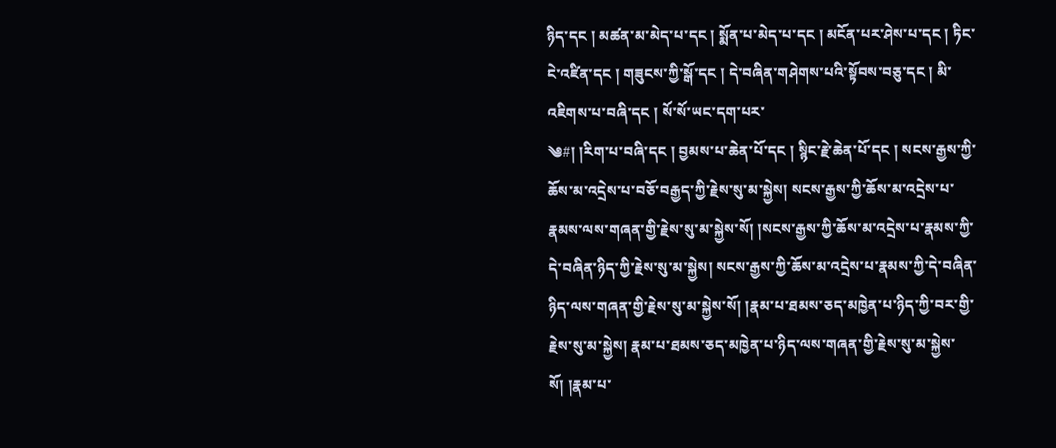ཉིད་དང ། མཚན་མ་མེད་པ་དང ། སྨོན་པ་མེད་པ་དང ། མངོན་པར་ཤེས་པ་དང ། ཏིང་ངེ་འཛིན་དང ། གཟུངས་ཀྱི་སྒོ་དང ། དེ་བཞིན་གཤེགས་པའི་སྟོབས་བཅུ་དང ། མི་འཇིགས་པ་བཞི་དང ། སོ་སོ་ཡང་དག་པར་
༄#། །རིག་པ་བཞི་དང ། བྱམས་པ་ཆེན་པོ་དང ། སྙིང་རྗེ་ཆེན་པོ་དང ། སངས་རྒྱས་ཀྱི་ཆོས་མ་འདྲེས་པ་བཅོ་བརྒྱད་ཀྱི་རྗེས་སུ་མ་སྐྱེས། སངས་རྒྱས་ཀྱི་ཆོས་མ་འདྲེས་པ་རྣམས་ལས་གཞན་གྱི་རྗེས་སུ་མ་སྐྱེས་སོ། །སངས་རྒྱས་ཀྱི་ཆོས་མ་འདྲེས་པ་རྣམས་ཀྱི་དེ་བཞིན་ཉིད་ཀྱི་རྗེས་སུ་མ་སྐྱེས། སངས་རྒྱས་ཀྱི་ཆོས་མ་འདྲེས་པ་རྣམས་ཀྱི་དེ་བཞིན་ཉིད་ལས་གཞན་གྱི་རྗེས་སུ་མ་སྐྱེས་སོ། །རྣམ་པ་ཐམས་ཅད་མཁྱེན་པ་ཉིད་ཀྱི་བར་གྱི་རྗེས་སུ་མ་སྐྱེས། རྣམ་པ་ཐམས་ཅད་མཁྱེན་པ་ཉིད་ལས་གཞན་གྱི་རྗེས་སུ་མ་སྐྱེས་སོ། །རྣམ་པ་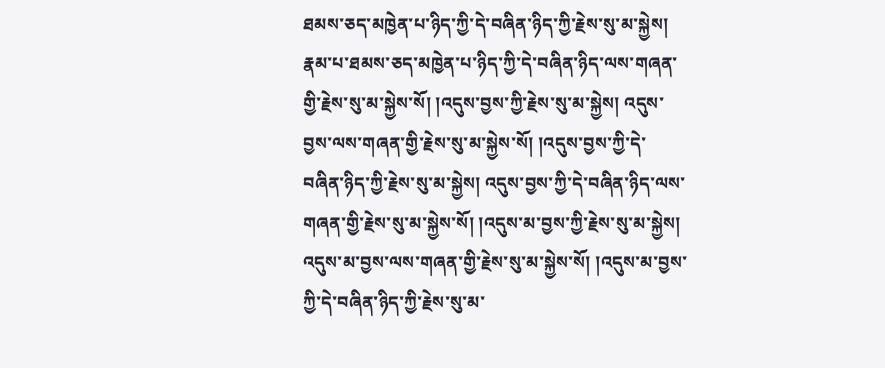ཐམས་ཅད་མཁྱེན་པ་ཉིད་ཀྱི་དེ་བཞིན་ཉིད་ཀྱི་རྗེས་སུ་མ་སྐྱེས། རྣམ་པ་ཐམས་ཅད་མཁྱེན་པ་ཉིད་ཀྱི་དེ་བཞིན་ཉིད་ལས་གཞན་གྱི་རྗེས་སུ་མ་སྐྱེས་སོ། །འདུས་བྱས་ཀྱི་རྗེས་སུ་མ་སྐྱེས། འདུས་བྱས་ལས་གཞན་གྱི་རྗེས་སུ་མ་སྐྱེས་སོ། །འདུས་བྱས་ཀྱི་དེ་བཞིན་ཉིད་ཀྱི་རྗེས་སུ་མ་སྐྱེས། འདུས་བྱས་ཀྱི་དེ་བཞིན་ཉིད་ལས་གཞན་གྱི་རྗེས་སུ་མ་སྐྱེས་སོ། །འདུས་མ་བྱས་ཀྱི་རྗེས་སུ་མ་སྐྱེས། འདུས་མ་བྱས་ལས་གཞན་གྱི་རྗེས་སུ་མ་སྐྱེས་སོ། །འདུས་མ་བྱས་ཀྱི་དེ་བཞིན་ཉིད་ཀྱི་རྗེས་སུ་མ་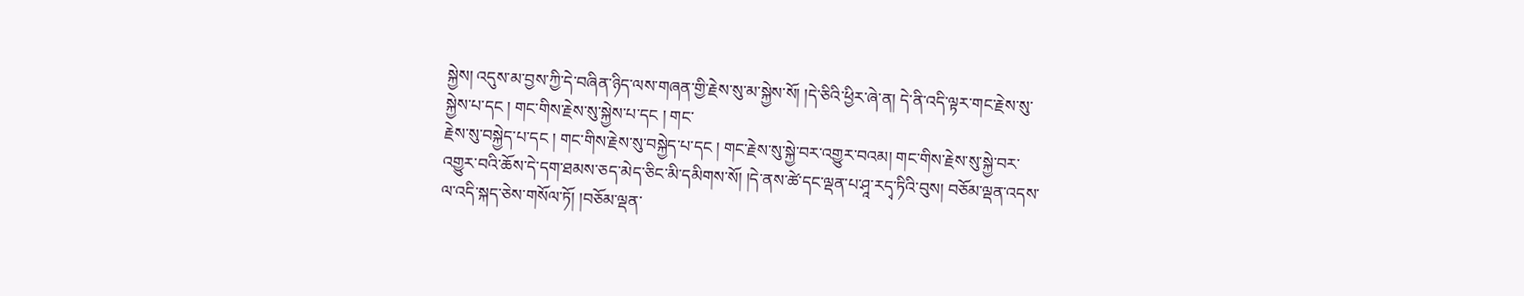སྐྱེས། འདུས་མ་བྱས་ཀྱི་དེ་བཞིན་ཉིད་ལས་གཞན་གྱི་རྗེས་སུ་མ་སྐྱེས་སོ། །དེ་ཅིའི་ཕྱིར་ཞེ་ན། དེ་ནི་འདི་ལྟར་གང་རྗེས་སུ་སྐྱེས་པ་དང ། གང་གིས་རྗེས་སུ་སྐྱེས་པ་དང ། གང་
རྗེས་སུ་བསྐྱེད་པ་དང ། གང་གིས་རྗེས་སུ་བསྐྱེད་པ་དང ། གང་རྗེས་སུ་སྐྱེ་བར་འགྱུར་བའམ། གང་གིས་རྗེས་སུ་སྐྱེ་བར་འགྱུར་བའི་ཆོས་དེ་དག་ཐམས་ཅད་མེད་ཅིང་མི་དམིགས་སོ། །དེ་ནས་ཚེ་དང་ལྡན་པ་ཤཱ་རདྭ་ཏིའི་བུས། བཅོམ་ལྡན་འདས་ལ་འདི་སྐད་ཅེས་གསོལ་ཏོ། །བཅོམ་ལྡན་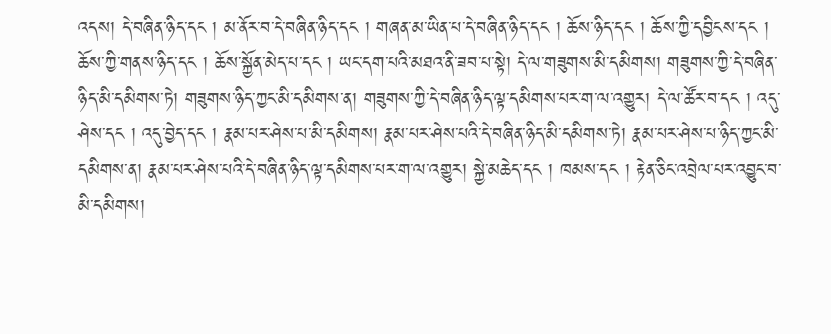འདས། དེ་བཞིན་ཉིད་དང ། མ་ནོར་བ་དེ་བཞིན་ཉིད་དང ། གཞན་མ་ཡིན་པ་དེ་བཞིན་ཉིད་དང ། ཆོས་ཉིད་དང ། ཆོས་ཀྱི་དབྱིངས་དང ། ཆོས་ཀྱི་གནས་ཉིད་དང ། ཆོས་སྐྱོན་མེད་པ་དང ། ཡང་དག་པའི་མཐའ་ནི་ཟབ་པ་སྟེ། དེ་ལ་གཟུགས་མི་དམིགས། གཟུགས་ཀྱི་དེ་བཞིན་ཉིད་མི་དམིགས་ཏེ། གཟུགས་ཉིད་ཀྱང་མི་དམིགས་ན། གཟུགས་ཀྱི་དེ་བཞིན་ཉིད་ལྟ་དམིགས་པར་ག་ལ་འགྱུར། དེ་ལ་ཚོར་བ་དང ། འདུ་ཤེས་དང ། འདུ་བྱེད་དང ། རྣམ་པར་ཤེས་པ་མི་དམིགས། རྣམ་པར་ཤེས་པའི་དེ་བཞིན་ཉིད་མི་དམིགས་ཏེ། རྣམ་པར་ཤེས་པ་ཉིད་ཀྱང་མི་དམིགས་ན། རྣམ་པར་ཤེས་པའི་དེ་བཞིན་ཉིད་ལྟ་དམིགས་པར་ག་ལ་འགྱུར། སྐྱེ་མཆེད་དང ། ཁམས་དང ། རྟེན་ཅིང་འབྲེལ་པར་འབྱུང་བ་མི་དམིགས།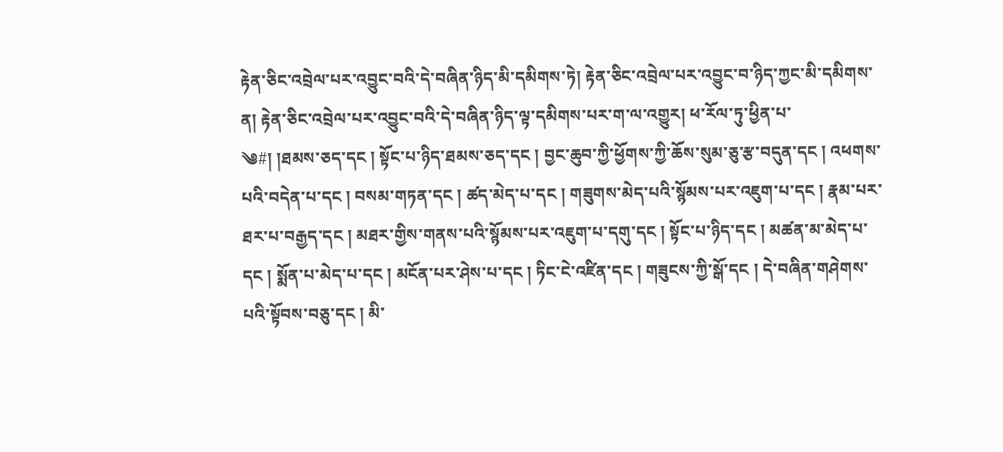རྟེན་ཅིང་འབྲེལ་པར་འབྱུང་བའི་དེ་བཞིན་ཉིད་མི་དམིགས་ཏེ། རྟེན་ཅིང་འབྲེལ་པར་འབྱུང་བ་ཉིད་ཀྱང་མི་དམིགས་ན། རྟེན་ཅིང་འབྲེལ་པར་འབྱུང་བའི་དེ་བཞིན་ཉིད་ལྟ་དམིགས་པར་ག་ལ་འགྱུར། ཕ་རོལ་ཏུ་ཕྱིན་པ་
༄#། །ཐམས་ཅད་དང ། སྟོང་པ་ཉིད་ཐམས་ཅད་དང ། བྱང་ཆུབ་ཀྱི་ཕྱོགས་ཀྱི་ཆོས་སུམ་ཅུ་རྩ་བདུན་དང ། འཕགས་པའི་བདེན་པ་དང ། བསམ་གཏན་དང ། ཚད་མེད་པ་དང ། གཟུགས་མེད་པའི་སྙོམས་པར་འཇུག་པ་དང ། རྣམ་པར་ཐར་པ་བརྒྱད་དང ། མཐར་གྱིས་གནས་པའི་སྙོམས་པར་འཇུག་པ་དགུ་དང ། སྟོང་པ་ཉིད་དང ། མཚན་མ་མེད་པ་དང ། སྨོན་པ་མེད་པ་དང ། མངོན་པར་ཤེས་པ་དང ། ཏིང་ངེ་འཛིན་དང ། གཟུངས་ཀྱི་སྒོ་དང ། དེ་བཞིན་གཤེགས་པའི་སྟོབས་བཅུ་དང ། མི་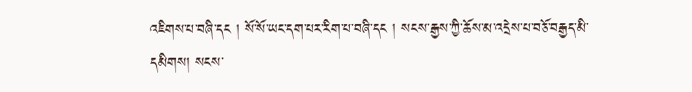འཇིགས་པ་བཞི་དང ། སོ་སོ་ཡང་དག་པར་རིག་པ་བཞི་དང ། སངས་རྒྱས་ཀྱི་ཆོས་མ་འདྲེས་པ་བཅོ་བརྒྱད་མི་དམིགས། སངས་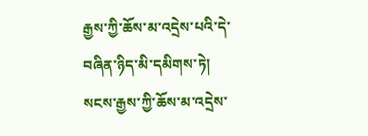རྒྱས་ཀྱི་ཆོས་མ་འདྲེས་པའི་དེ་བཞིན་ཉིད་མི་དམིགས་ཏེ། སངས་རྒྱས་ཀྱི་ཆོས་མ་འདྲེས་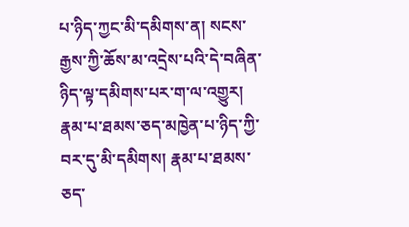པ་ཉིད་ཀྱང་མི་དམིགས་ན། སངས་རྒྱས་ཀྱི་ཆོས་མ་འདྲེས་པའི་དེ་བཞིན་ཉིད་ལྟ་དམིགས་པར་ག་ལ་འགྱུར། རྣམ་པ་ཐམས་ཅད་མཁྱེན་པ་ཉིད་ཀྱི་བར་དུ་མི་དམིགས། རྣམ་པ་ཐམས་ཅད་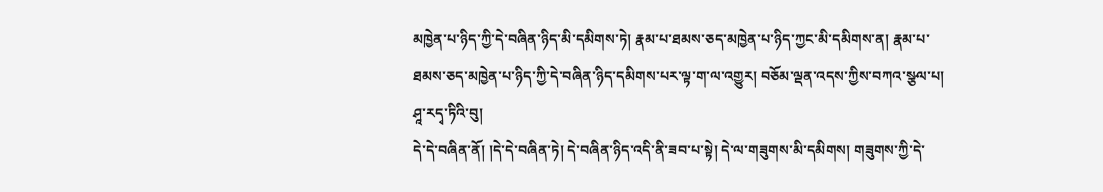མཁྱེན་པ་ཉིད་ཀྱི་དེ་བཞིན་ཉིད་མི་དམིགས་ཏེ། རྣམ་པ་ཐམས་ཅད་མཁྱེན་པ་ཉིད་ཀྱང་མི་དམིགས་ན། རྣམ་པ་ཐམས་ཅད་མཁྱེན་པ་ཉིད་ཀྱི་དེ་བཞིན་ཉིད་དམིགས་པར་ལྟ་ག་ལ་འགྱུར། བཅོམ་ལྡན་འདས་ཀྱིས་བཀའ་སྩལ་པ། ཤཱ་རདྭ་ཏིའི་བུ།
དེ་དེ་བཞིན་ནོ། །དེ་དེ་བཞིན་ཏེ། དེ་བཞིན་ཉིད་འདི་ནི་ཟབ་པ་སྟེ། དེ་ལ་གཟུགས་མི་དམིགས། གཟུགས་ཀྱི་དེ་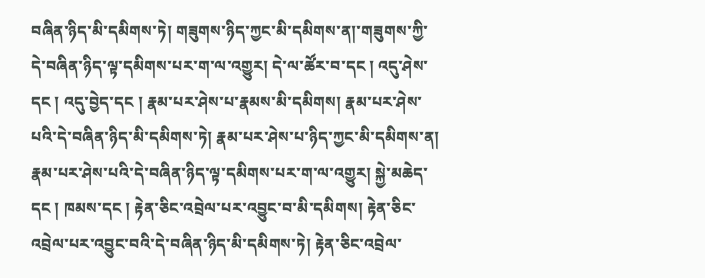བཞིན་ཉིད་མི་དམིགས་ཏེ། གཟུགས་ཉིད་ཀྱང་མི་དམིགས་ན།་གཟུགས་ཀྱི་དེ་བཞིན་ཉིད་ལྟ་དམིགས་པར་ག་ལ་འགྱུར། དེ་ལ་ཚོར་བ་དང ། འདུ་ཤེས་དང ། འདུ་བྱེད་དང ། རྣམ་པར་ཤེས་པ་རྣམས་མི་དམིགས། རྣམ་པར་ཤེས་པའི་དེ་བཞིན་ཉིད་མི་དམིགས་ཏེ། རྣམ་པར་ཤེས་པ་ཉིད་ཀྱང་མི་དམིགས་ན། རྣམ་པར་ཤེས་པའི་དེ་བཞིན་ཉིད་ལྟ་དམིགས་པར་ག་ལ་འགྱུར། སྐྱེ་མཆེད་དང ། ཁམས་དང ། རྟེན་ཅིང་འབྲེལ་པར་འབྱུང་བ་མི་དམིགས། རྟེན་ཅིང་འབྲེལ་པར་འབྱུང་བའི་དེ་བཞིན་ཉིད་མི་དམིགས་ཏེ། རྟེན་ཅིང་འབྲེལ་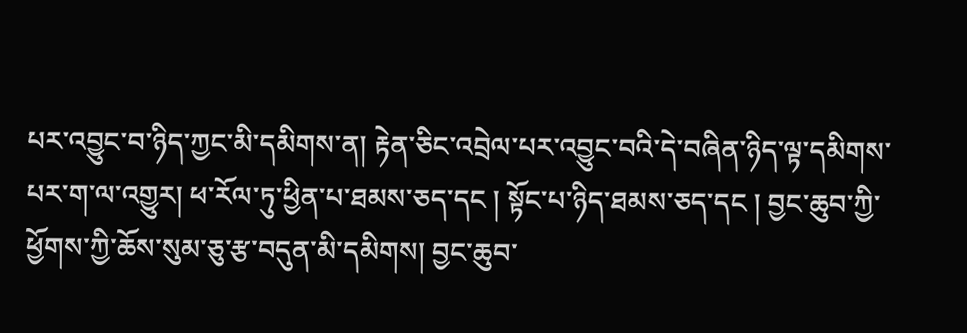པར་འབྱུང་བ་ཉིད་ཀྱང་མི་དམིགས་ན། རྟེན་ཅིང་འབྲེལ་པར་འབྱུང་བའི་དེ་བཞིན་ཉིད་ལྟ་དམིགས་པར་ག་ལ་འགྱུར། ཕ་རོལ་ཏུ་ཕྱིན་པ་ཐམས་ཅད་དང ། སྟོང་པ་ཉིད་ཐམས་ཅད་དང ། བྱང་ཆུབ་ཀྱི་ཕྱོགས་ཀྱི་ཆོས་སུམ་ཅུ་རྩ་བདུན་མི་དམིགས། བྱང་ཆུབ་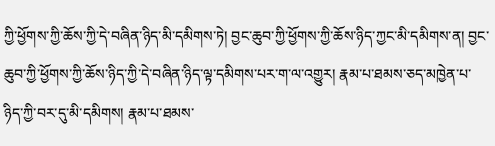ཀྱི་ཕྱོགས་ཀྱི་ཆོས་ཀྱི་དེ་བཞིན་ཉིད་མི་དམིགས་ཏེ། བྱང་ཆུབ་ཀྱི་ཕྱོགས་ཀྱི་ཆོས་ཉིད་ཀྱང་མི་དམིགས་ན། བྱང་ཆུབ་ཀྱི་ཕྱོགས་ཀྱི་ཆོས་ཉིད་ཀྱི་དེ་བཞིན་ཉིད་ལྟ་དམིགས་པར་ག་ལ་འགྱུར། རྣམ་པ་ཐམས་ཅད་མཁྱེན་པ་ཉིད་ཀྱི་བར་དུ་མི་དམིགས། རྣམ་པ་ཐམས་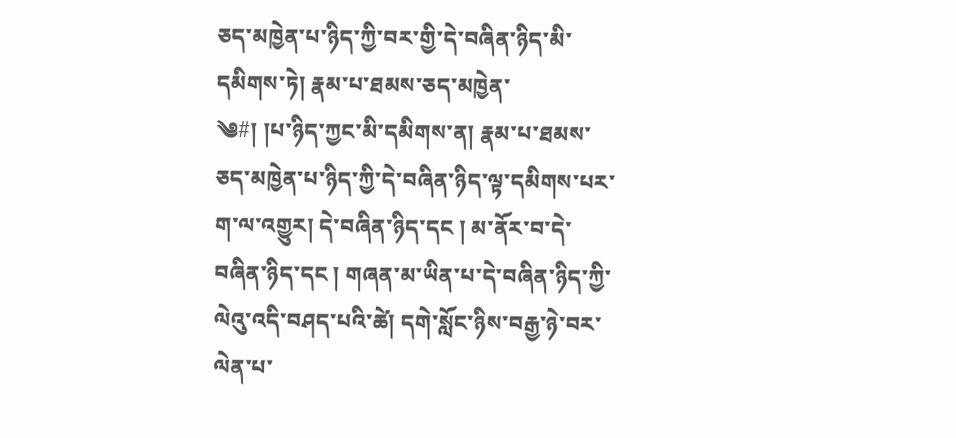ཅད་མཁྱེན་པ་ཉིད་ཀྱི་བར་གྱི་དེ་བཞིན་ཉིད་མི་དམིགས་ཏེ། རྣམ་པ་ཐམས་ཅད་མཁྱེན་
༄#། །པ་ཉིད་ཀྱང་མི་དམིགས་ན། རྣམ་པ་ཐམས་ཅད་མཁྱེན་པ་ཉིད་ཀྱི་དེ་བཞིན་ཉིད་ལྟ་དམིགས་པར་ག་ལ་འགྱུར། དེ་བཞིན་ཉིད་དང ། མ་ནོར་བ་དེ་བཞིན་ཉིད་དང ། གཞན་མ་ཡིན་པ་དེ་བཞིན་ཉིད་ཀྱི་ལེའུ་འདི་བཤད་པའི་ཚེ། དགེ་སློང་ཉིས་བརྒྱ་ཉེ་བར་ལེན་པ་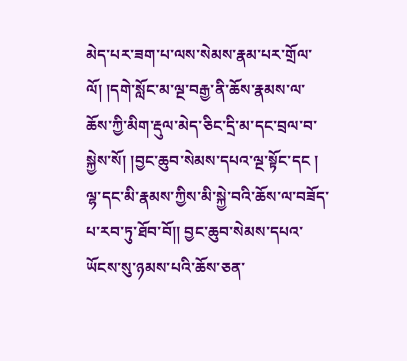མེད་པར་ཟག་པ་ལས་སེམས་རྣམ་པར་གྲོལ་ལོ། །དགེ་སློང་མ་ལྔ་བརྒྱ་ནི་ཆོས་རྣམས་ལ་ཆོས་ཀྱི་མིག་རྡུལ་མེད་ཅིང་དྲི་མ་དང་བྲལ་བ་སྐྱེས་སོ། །བྱང་ཆུབ་སེམས་དཔའ་ལྔ་སྟོང་དང ། ལྷ་དང་མི་རྣམས་ཀྱིས་མི་སྐྱེ་བའི་ཆོས་ལ་བཟོད་པ་རབ་ཏུ་ཐོབ་བོ།། བྱང་ཆུབ་སེམས་དཔའ་ཡོངས་སུ་ཉམས་པའི་ཆོས་ཅན་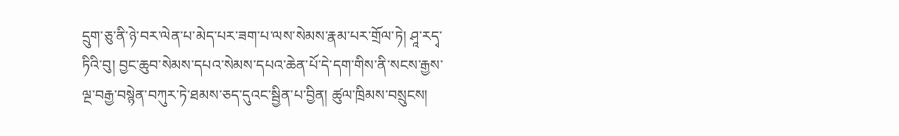དྲུག་ཅུ་ནི་ཉེ་བར་ལེན་པ་མེད་པར་ཟག་པ་ལས་སེམས་རྣམ་པར་གྲོལ་ཏེ། ཤཱ་རདྭ་ཏིའི་བུ། བྱང་ཆུབ་སེམས་དཔའ་སེམས་དཔའ་ཆེན་པོ་དེ་དག་གིས་ནི་སངས་རྒྱས་ལྔ་བརྒྱ་བསྙེན་བཀུར་ཏེ་ཐམས་ཅད་དུའང་སྦྱིན་པ་བྱིན། ཚུལ་ཁྲིམས་བསྲུངས།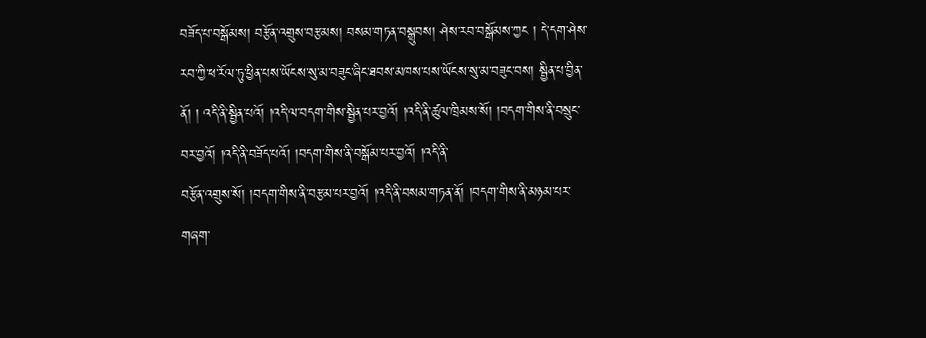བཟོད་པ་བསྒོམས། བརྩོན་འགྲུས་བརྩམས། བསམ་གཏན་བསྒྲུབས། ཤེས་རབ་བསྒོམས་ཀྱང ། དེ་དག་ཤེས་རབ་ཀྱི་ཕ་རོལ་ཏུ་ཕྱིན་པས་ཡོངས་སུ་མ་བཟུང་ཞིང་ཐབས་མཁས་པས་ཡོངས་སུ་མ་བཟུང་བས། སྦྱིན་པ་བྱིན་ནོ། ། འདི་ནི་སྦྱིན་པའོ། །འདི་ལ་བདག་གིས་སྦྱིན་པར་བྱའོ། །འདི་ནི་ཚུལ་ཁྲིམས་སོ། །བདག་གིས་ནི་བསྲུང་བར་བྱའོ། །འདི་ནི་བཟོད་པའོ། །བདག་གིས་ནི་བསྒོམ་པར་བྱའོ། །འདི་ནི་
བརྩོན་འགྲུས་སོ། །བདག་གིས་ནི་བརྩམ་པར་བྱའོ། །འདི་ནི་བསམ་གཏན་ནོ། །བདག་གིས་ནི་མཉམ་པར་གཞག་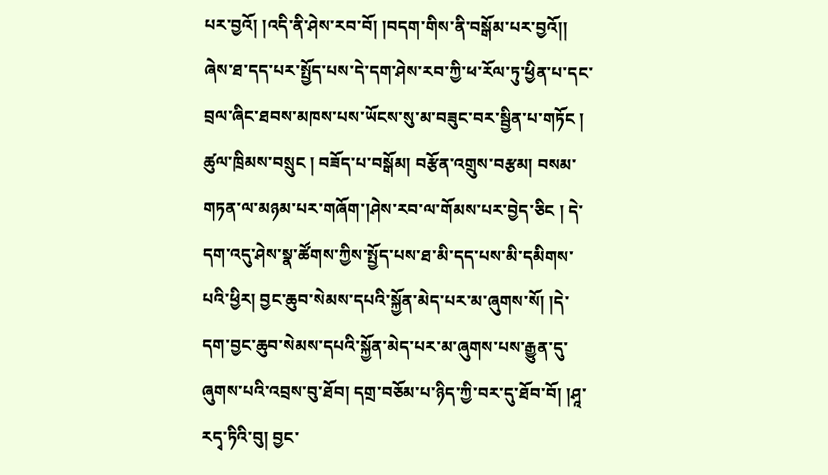པར་བྱའོ། །འདི་ནི་ཤེས་རབ་བོ། །བདག་གིས་ནི་བསྒོམ་པར་བྱའོ།། ཞེས་ཐ་དད་པར་སྤྱོད་པས་དེ་དག་ཤེས་རབ་ཀྱི་ཕ་རོལ་ཏུ་ཕྱིན་པ་དང་བྲལ་ཞིང་ཐབས་མཁས་པས་ཡོངས་སུ་མ་བཟུང་བར་སྦྱིན་པ་གཏོང ། ཚུལ་ཁྲིམས་བསྲུང ། བཟོད་པ་བསྒོམ། བརྩོན་འགྲུས་བརྩམ། བསམ་གཏན་ལ་མཉམ་པར་གཞོག་།ཤེས་རབ་ལ་གོམས་པར་བྱེད་ཅིང ། དེ་དག་འདུ་ཤེས་སྣ་ཚོགས་ཀྱིས་སྤྱོད་པས་ཐ་མི་དད་པས་མི་དམིགས་པའི་ཕྱིར། བྱང་ཆུབ་སེམས་དཔའི་སྐྱོན་མེད་པར་མ་ཞུགས་སོ། །དེ་དག་བྱང་ཆུབ་སེམས་དཔའི་སྐྱོན་མེད་པར་མ་ཞུགས་པས་རྒྱུན་དུ་ཞུགས་པའི་འབྲས་བུ་ཐོབ། དགྲ་བཅོམ་པ་ཉིད་ཀྱི་བར་དུ་ཐོབ་བོ། །ཤཱ་རདྭ་ཏིའི་བུ། བྱང་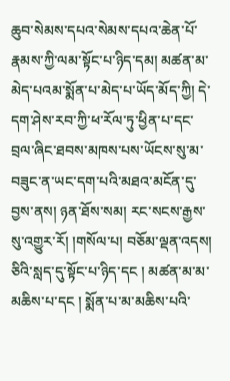ཆུབ་སེམས་དཔའ་སེམས་དཔའ་ཆེན་པོ་རྣམས་ཀྱི་ལམ་སྟོང་པ་ཉིད་དམ། མཚན་མ་མེད་པའམ་སྨོན་པ་མེད་པ་ཡོད་མོད་ཀྱི། དེ་དག་ཤེས་རབ་ཀྱི་ཕ་རོལ་ཏུ་ཕྱིན་པ་དང་བྲལ་ཞིང་ཐབས་མཁས་པས་ཡོངས་སུ་མ་བཟུང་ན་ཡང་དག་པའི་མཐའ་མངོན་དུ་བྱས་ནས། ཉན་ཐོས་སམ། རང་སངས་རྒྱས་སུ་འགྱུར་རོ། །གསོལ་པ། བཅོམ་ལྡན་འདས། ཅིའི་སླད་དུ་སྟོང་པ་ཉིད་དང ། མཚན་མ་མ་མཆིས་པ་དང ། སྨོན་པ་མ་མཆིས་པའི་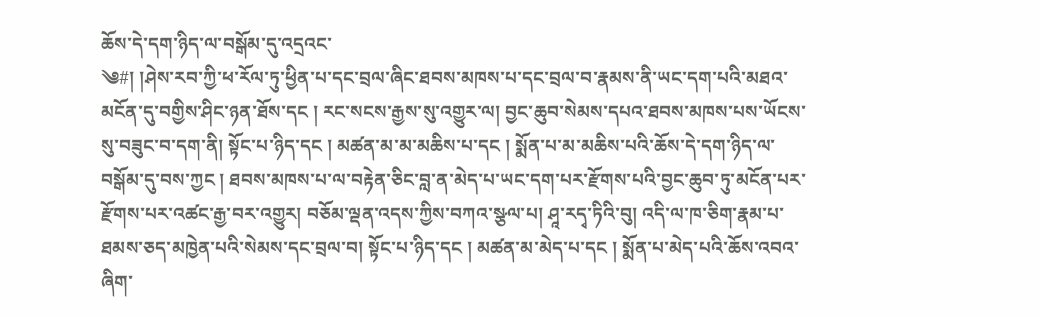ཆོས་དེ་དག་ཉིད་ལ་བསྒོམ་དུ་འདྲའང་
༄#། །ཤེས་རབ་ཀྱི་ཕ་རོལ་ཏུ་ཕྱིན་པ་དང་བྲལ་ཞིང་ཐབས་མཁས་པ་དང་བྲལ་བ་རྣམས་ནི་ཡང་དག་པའི་མཐའ་མངོན་དུ་བགྱིས་ཤིང་ཉན་ཐོས་དང ། རང་སངས་རྒྱས་སུ་འགྱུར་ལ། བྱང་ཆུབ་སེམས་དཔའ་ཐབས་མཁས་པས་ཡོངས་སུ་བཟུང་བ་དག་ནི། སྟོང་པ་ཉིད་དང ། མཚན་མ་མ་མཆིས་པ་དང ། སྨོན་པ་མ་མཆིས་པའི་ཆོས་དེ་དག་ཉིད་ལ་བསྒོམ་དུ་བས་ཀྱང ། ཐབས་མཁས་པ་ལ་བརྟེན་ཅིང་བླ་ན་མེད་པ་ཡང་དག་པར་རྫོགས་པའི་བྱང་ཆུབ་ཏུ་མངོན་པར་རྫོགས་པར་འཚང་རྒྱ་བར་འགྱུར། བཅོམ་ལྡན་འདས་ཀྱིས་བཀའ་སྩལ་པ། ཤཱ་རདྭ་ཏིའི་བུ། འདི་ལ་ཁ་ཅིག་རྣམ་པ་ཐམས་ཅད་མཁྱེན་པའི་སེམས་དང་བྲལ་བ། སྟོང་པ་ཉིད་དང ། མཚན་མ་མེད་པ་དང ། སྨོན་པ་མེད་པའི་ཆོས་འབའ་ཞིག་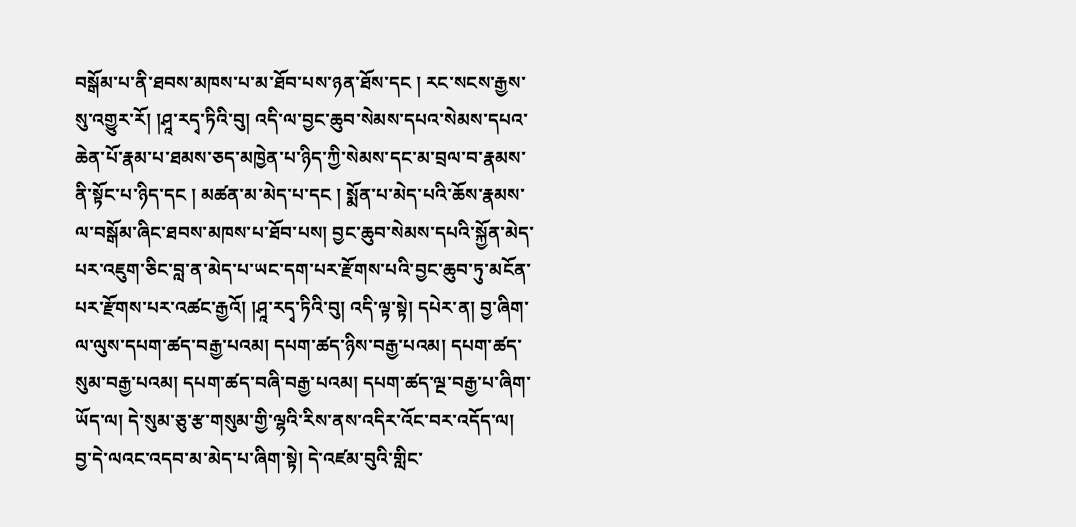བསྒོམ་པ་ནི་ཐབས་མཁས་པ་མ་ཐོབ་པས་ཉན་ཐོས་དང ། རང་སངས་རྒྱས་སུ་འགྱུར་རོ། །ཤཱ་རདྭ་ཏིའི་བུ། འདི་ལ་བྱང་ཆུབ་སེམས་དཔའ་སེམས་དཔའ་ཆེན་པོ་རྣམ་པ་ཐམས་ཅད་མཁྱེན་པ་ཉིད་ཀྱི་སེམས་དང་མ་བྲལ་བ་རྣམས་ནི་སྟོང་པ་ཉིད་དང ། མཚན་མ་མེད་པ་དང ། སྨོན་པ་མེད་པའི་ཆོས་རྣམས་ལ་བསྒོམ་ཞིང་ཐབས་མཁས་པ་ཐོབ་པས། བྱང་ཆུབ་སེམས་དཔའི་སྐྱོན་མེད་པར་འཇུག་ཅིང་བླ་ན་མེད་པ་ཡང་དག་པར་རྫོགས་པའི་བྱང་ཆུབ་ཏུ་མངོན་
པར་རྫོགས་པར་འཚང་རྒྱའོ། །ཤཱ་རདྭ་ཏིའི་བུ། འདི་ལྟ་སྟེ། དཔེར་ན། བྱ་ཞིག་ལ་ལུས་དཔག་ཚད་བརྒྱ་པའམ། དཔག་ཚད་ཉིས་བརྒྱ་པའམ། དཔག་ཚད་སུམ་བརྒྱ་པའམ། དཔག་ཚད་བཞི་བརྒྱ་པའམ། དཔག་ཚད་ལྔ་བརྒྱ་པ་ཞིག་ཡོད་ལ། དེ་སུམ་ཅུ་རྩ་གསུམ་གྱི་ལྷའི་རིས་ནས་འདིར་འོང་བར་འདོད་ལ། བྱ་དེ་ལའང་འདབ་མ་མེད་པ་ཞིག་སྟེ། དེ་འཛམ་བུའི་གླིང་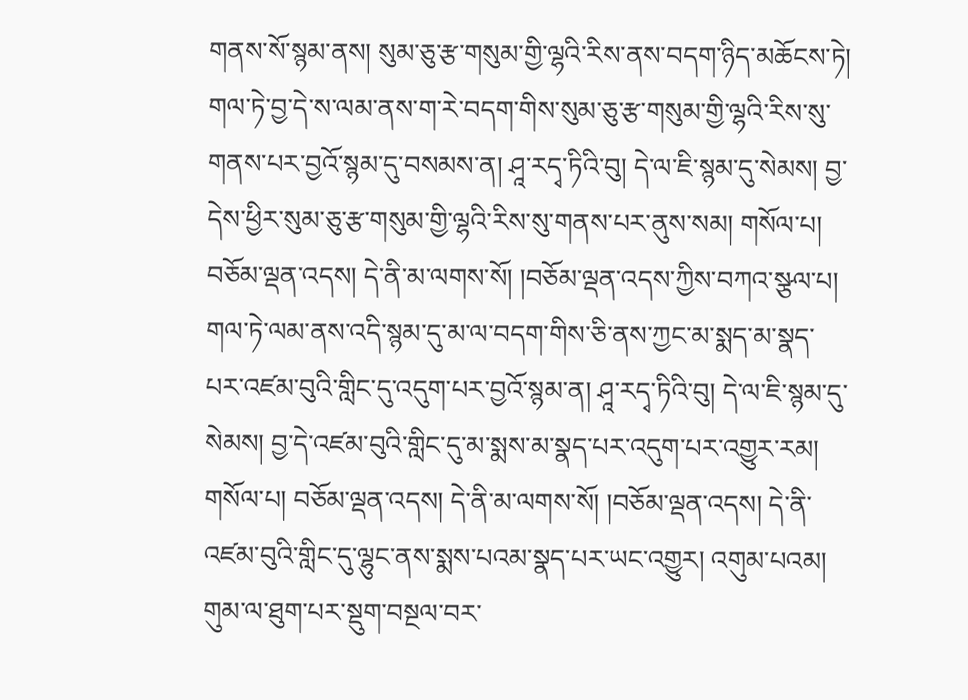གནས་སོ་སྙམ་ནས། སུམ་ཅུ་རྩ་གསུམ་གྱི་ལྷའི་རིས་ནས་བདག་ཉིད་མཆོངས་ཏེ། གལ་ཏེ་བྱ་དེ་ས་ལམ་ནས་ག་རེ་བདག་གིས་སུམ་ཅུ་རྩ་གསུམ་གྱི་ལྷའི་རིས་སུ་གནས་པར་བྱའོ་སྙམ་དུ་བསམས་ན། ཤཱ་རདྭ་ཏིའི་བུ། དེ་ལ་ཇི་སྙམ་དུ་སེམས། བྱ་དེས་ཕྱིར་སུམ་ཅུ་རྩ་གསུམ་གྱི་ལྷའི་རིས་སུ་གནས་པར་ནུས་སམ། གསོལ་པ། བཅོམ་ལྡན་འདས། དེ་ནི་མ་ལགས་སོ། །བཅོམ་ལྡན་འདས་ཀྱིས་བཀའ་སྩལ་པ། གལ་ཏེ་ལམ་ནས་འདི་སྙམ་དུ་མ་ལ་བདག་གིས་ཅི་ནས་ཀྱང་མ་སྨད་མ་སྣད་པར་འཛམ་བུའི་གླིང་དུ་འདུག་པར་བྱའོ་སྙམ་ན། ཤཱ་རདྭ་ཏིའི་བུ། དེ་ལ་ཇི་སྙམ་དུ་སེམས། བྱ་དེ་འཛམ་བུའི་གླིང་དུ་མ་སྨས་མ་སྣད་པར་འདུག་པར་འགྱུར་རམ། གསོལ་པ། བཅོམ་ལྡན་འདས། དེ་ནི་མ་ལགས་སོ། །བཅོམ་ལྡན་འདས། དེ་ནི་འཛམ་བུའི་གླིང་དུ་ལྷུང་ནས་སྨས་པའམ་སྣད་པར་ཡང་འགྱུར། འགུམ་པའམ། གུམ་ལ་ཐུག་པར་སྡུག་བསྔལ་བར་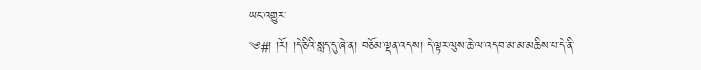ཡང་འགྱུར་
༄#། །རོ། །དེ་ཅིའི་སླད་དུ་ཞེ་ན། བཅོམ་ལྡན་འདས། དེ་ལྟར་ལུས་ཆེ་ལ་འདབ་མ་མ་མཆིས་པ་དེ་ནི་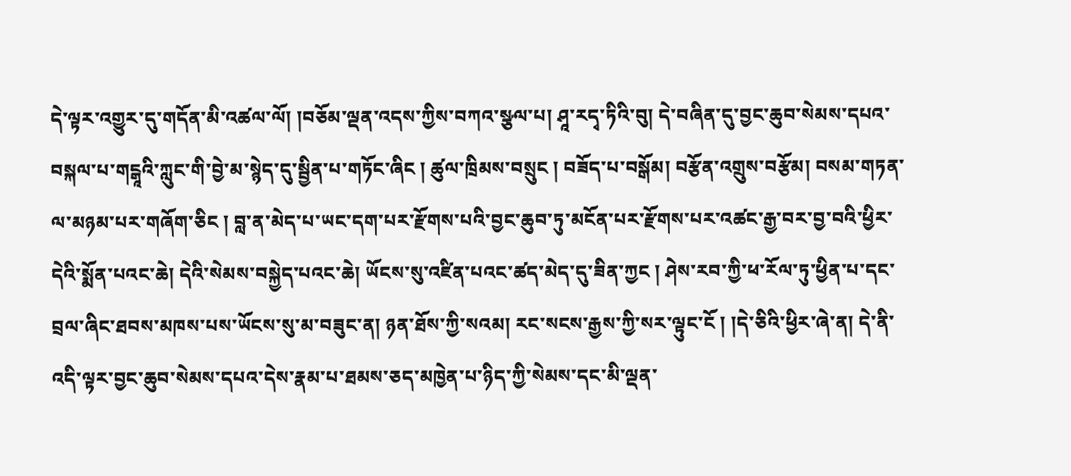དེ་ལྟར་འགྱུར་དུ་གདོན་མི་འཚལ་ལོ། །བཅོམ་ལྡན་འདས་ཀྱིས་བཀའ་སྩལ་པ། ཤཱ་རདྭ་ཏིའི་བུ། དེ་བཞིན་དུ་བྱང་ཆུབ་སེམས་དཔའ་བསྐལ་པ་གངྒཱའི་ཀླུང་གི་བྱེ་མ་སྙེད་དུ་སྦྱིན་པ་གཏོང་ཞིང ། ཚུལ་ཁྲིམས་བསྲུང ། བཟོད་པ་བསྒོམ། བརྩོན་འགྲུས་བརྩོམ། བསམ་གཏན་ལ་མཉམ་པར་གཞོག་ཅིང ། བླ་ན་མེད་པ་ཡང་དག་པར་རྫོགས་པའི་བྱང་ཆུབ་ཏུ་མངོན་པར་རྫོགས་པར་འཚང་རྒྱ་བར་བྱ་བའི་ཕྱིར་དེའི་སྨོན་པའང་ཆེ། དེའི་སེམས་བསྐྱེད་པའང་ཆེ། ཡོངས་སུ་འཛིན་པའང་ཚད་མེད་དུ་ཟིན་ཀྱང ། ཤེས་རབ་ཀྱི་ཕ་རོལ་ཏུ་ཕྱིན་པ་དང་བྲལ་ཞིང་ཐབས་མཁས་པས་ཡོངས་སུ་མ་བཟུང་ན། ཉན་ཐོས་ཀྱི་སའམ། རང་སངས་རྒྱས་ཀྱི་སར་ལྟུང་ངོ ། །དེ་ཅིའི་ཕྱིར་ཞེ་ན། དེ་ནི་འདི་ལྟར་བྱང་ཆུབ་སེམས་དཔའ་དེས་རྣམ་པ་ཐམས་ཅད་མཁྱེན་པ་ཉིད་ཀྱི་སེམས་དང་མི་ལྡན་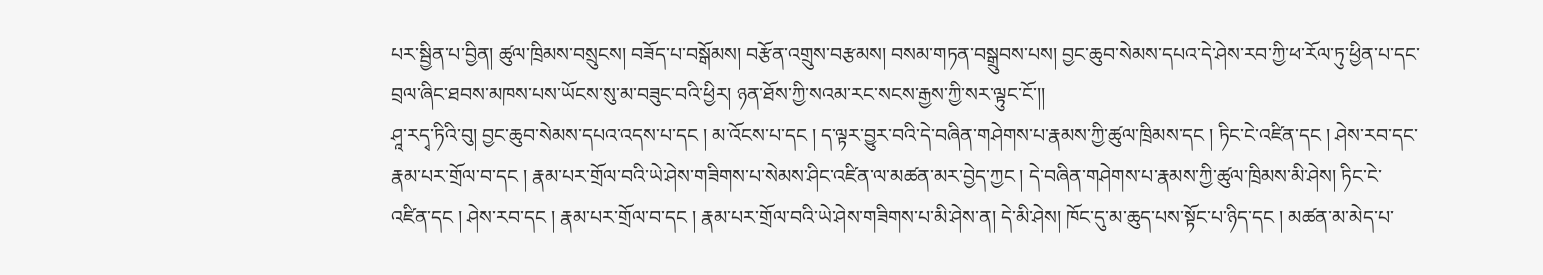པར་སྦྱིན་པ་བྱིན། ཚུལ་ཁྲིམས་བསྲུངས། བཟོད་པ་བསྒོམས། བརྩོན་འགྲུས་བརྩམས། བསམ་གཏན་བསྒྲུབས་པས། བྱང་ཆུབ་སེམས་དཔའ་དེ་ཤེས་རབ་ཀྱི་ཕ་རོལ་ཏུ་ཕྱིན་པ་དང་བྲལ་ཞིང་ཐབས་མཁས་པས་ཡོངས་སུ་མ་བཟུང་བའི་ཕྱིར། ཉན་ཐོས་ཀྱི་སའམ་རང་སངས་རྒྱས་ཀྱི་སར་ལྟུང་ངོ་།།
ཤཱ་རདྭ་ཏིའི་བུ། བྱང་ཆུབ་སེམས་དཔའ་འདས་པ་དང ། མ་འོངས་པ་དང ། ད་ལྟར་བྱུར་བའི་དེ་བཞིན་གཤེགས་པ་རྣམས་ཀྱི་ཚུལ་ཁྲིམས་དང ། ཏིང་ངེ་འཛིན་དང ། ཤེས་རབ་དང་རྣམ་པར་གྲོལ་བ་དང ། རྣམ་པར་གྲོལ་བའི་ཡེ་ཤེས་གཟིགས་པ་སེམས་ཤིང་འཛིན་ལ་མཚན་མར་བྱེད་ཀྱང ། དེ་བཞིན་གཤེགས་པ་རྣམས་ཀྱི་ཚུལ་ཁྲིམས་མི་ཤེས། ཏིང་ངེ་འཛིན་དང ། ཤེས་རབ་དང ། རྣམ་པར་གྲོལ་བ་དང ། རྣམ་པར་གྲོལ་བའི་ཡེ་ཤེས་གཟིགས་པ་མི་ཤེས་ན། དེ་མི་ཤེས། ཁོང་དུ་མ་ཆུད་པས་སྟོང་པ་ཉིད་དང ། མཚན་མ་མེད་པ་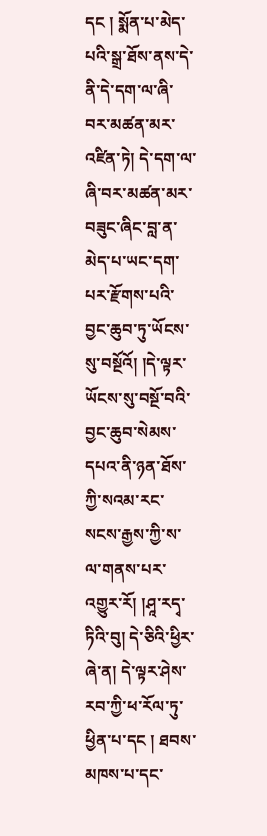དང ། སྨོན་པ་མེད་པའི་སྒྲ་ཐོས་ནས་དེ་ནི་དེ་དག་ལ་ཞི་བར་མཚན་མར་འཛིན་ཏེ། དེ་དག་ལ་ཞི་བར་མཚན་མར་བཟུང་ཞིང་བླ་ན་མེད་པ་ཡང་དག་པར་རྫོགས་པའི་བྱང་ཆུབ་ཏུ་ཡོངས་སུ་བསྔོའོ། །དེ་ལྟར་ཡོངས་སུ་བསྔོ་བའི་བྱང་ཆུབ་སེམས་དཔའ་ནི་ཉན་ཐོས་ཀྱི་སའམ་རང་སངས་རྒྱས་ཀྱི་ས་ལ་གནས་པར་འགྱུར་རོ། །ཤཱ་རདྭ་ཏིའི་བུ། དེ་ཅིའི་ཕྱིར་ཞེ་ན། དེ་ལྟར་ཤེས་རབ་ཀྱི་ཕ་རོལ་ཏུ་ཕྱིན་པ་དང ། ཐབས་མཁས་པ་དང་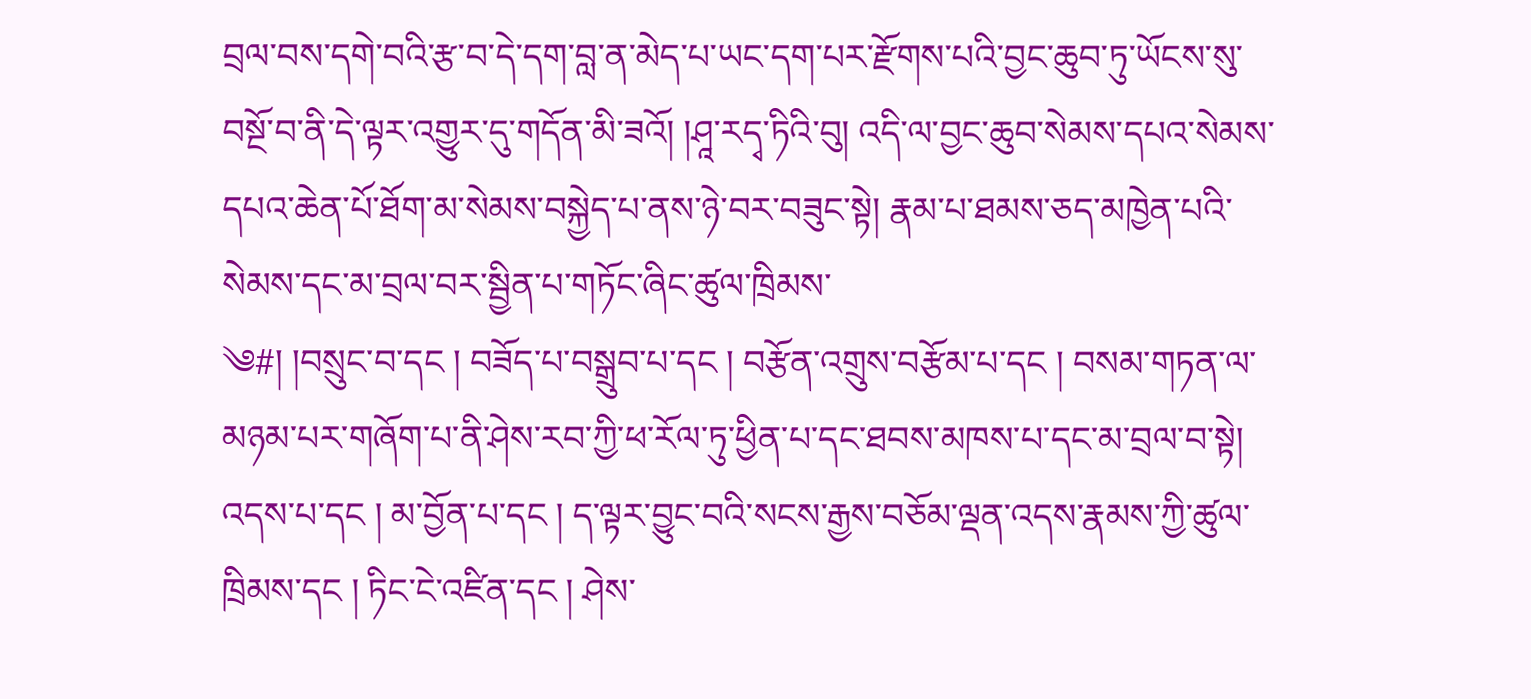བྲལ་བས་དགེ་བའི་རྩ་བ་དེ་དག་བླ་ན་མེད་པ་ཡང་དག་པར་རྫོགས་པའི་བྱང་ཆུབ་ཏུ་ཡོངས་སུ་བསྔོ་བ་ནི་དེ་ལྟར་འགྱུར་དུ་གདོན་མི་ཟའོ། །ཤཱ་རདྭ་ཏིའི་བུ། འདི་ལ་བྱང་ཆུབ་སེམས་དཔའ་སེམས་དཔའ་ཆེན་པོ་ཐོག་མ་སེམས་བསྐྱེད་པ་ནས་ཉེ་བར་བཟུང་སྟེ། རྣམ་པ་ཐམས་ཅད་མཁྱེན་པའི་སེམས་དང་མ་བྲལ་བར་སྦྱིན་པ་གཏོང་ཞིང་ཚུལ་ཁྲིམས་
༄#། །བསྲུང་བ་དང ། བཟོད་པ་བསྒྲུབ་པ་དང ། བརྩོན་འགྲུས་བརྩོམ་པ་དང ། བསམ་གཏན་ལ་མཉམ་པར་གཞོག་པ་ནི་ཤེས་རབ་ཀྱི་ཕ་རོལ་ཏུ་ཕྱིན་པ་དང་ཐབས་མཁས་པ་དང་མ་བྲལ་བ་སྟེ། འདས་པ་དང ། མ་བྱོན་པ་དང ། ད་ལྟར་བྱུང་བའི་སངས་རྒྱས་བཅོམ་ལྡན་འདས་རྣམས་ཀྱི་ཚུལ་ཁྲིམས་དང ། ཏིང་ངེ་འཛིན་དང ། ཤེས་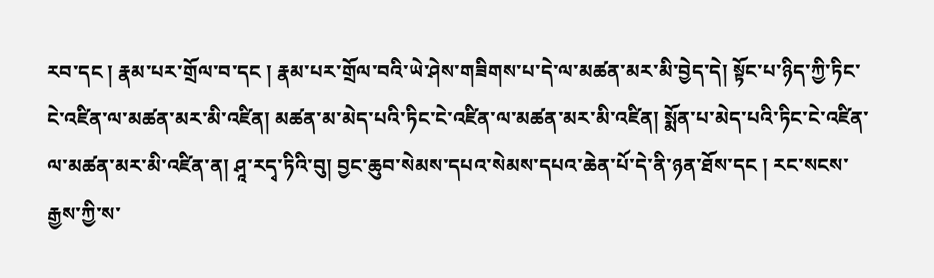རབ་དང ། རྣམ་པར་གྲོལ་བ་དང ། རྣམ་པར་གྲོལ་བའི་ཡེ་ཤེས་གཟིགས་པ་དེ་ལ་མཚན་མར་མི་བྱེད་དེ། སྟོང་པ་ཉིད་ཀྱི་ཏིང་ངེ་འཛིན་ལ་མཚན་མར་མི་འཛིན། མཚན་མ་མེད་པའི་ཏིང་ངེ་འཛིན་ལ་མཚན་མར་མི་འཛིན། སྨོན་པ་མེད་པའི་ཏིང་ངེ་འཛིན་ལ་མཚན་མར་མི་འཛིན་ན། ཤཱ་རདྭ་ཏིའི་བུ། བྱང་ཆུབ་སེམས་དཔའ་སེམས་དཔའ་ཆེན་པོ་དེ་ནི་ཉན་ཐོས་དང ། རང་སངས་རྒྱས་ཀྱི་ས་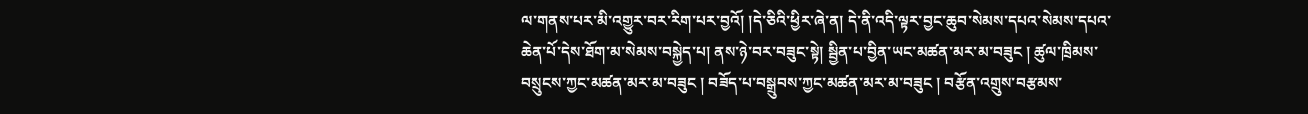ལ་གནས་པར་མི་འགྱུར་བར་རིག་པར་བྱའོ། །དེ་ཅིའི་ཕྱིར་ཞེ་ན། དེ་ནི་འདི་ལྟར་བྱང་ཆུབ་སེམས་དཔའ་སེམས་དཔའ་ཆེན་པོ་དེས་ཐོག་མ་སེམས་བསྐྱེད་པ། ནས་ཉེ་བར་བཟུང་སྟེ། སྦྱིན་པ་བྱིན་ཡང་མཚན་མར་མ་བཟུང ། ཚུལ་ཁྲིམས་བསྲུངས་ཀྱང་མཚན་མར་མ་བཟུང ། བཟོད་པ་བསྒྲུབས་ཀྱང་མཚན་མར་མ་བཟུང ། བརྩོན་འགྲུས་བརྩམས་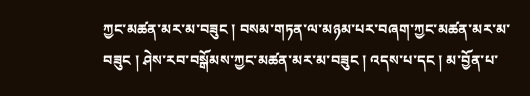ཀྱང་མཚན་མར་མ་བཟུང ། བསམ་གཏན་ལ་མཉམ་པར་བཞག་ཀྱང་མཚན་མར་མ་བཟུང ། ཤེས་རབ་བསྒོམས་ཀྱང་མཚན་མར་མ་བཟུང ། འདས་པ་དང ། མ་བྱོན་པ་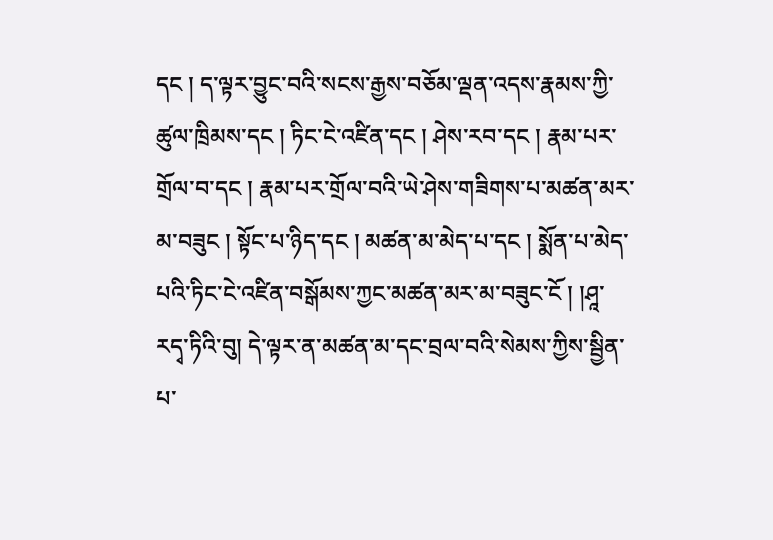དང ། ད་ལྟར་བྱུང་བའི་སངས་རྒྱས་བཅོམ་ལྡན་འདས་རྣམས་ཀྱི་ཚུལ་ཁྲིམས་དང ། ཏིང་ངེ་འཛིན་དང ། ཤེས་རབ་དང ། རྣམ་པར་གྲོལ་བ་དང ། རྣམ་པར་གྲོལ་བའི་ཡེ་ཤེས་གཟིགས་པ་མཚན་མར་མ་བཟུང ། སྟོང་པ་ཉིད་དང ། མཚན་མ་མེད་པ་དང ། སྨོན་པ་མེད་པའི་ཏིང་ངེ་འཛིན་བསྒོམས་ཀྱང་མཚན་མར་མ་བཟུང་ངོ ། །ཤཱ་རདྭ་ཏིའི་བུ། དེ་ལྟར་ན་མཚན་མ་དང་བྲལ་བའི་སེམས་ཀྱིས་སྦྱིན་པ་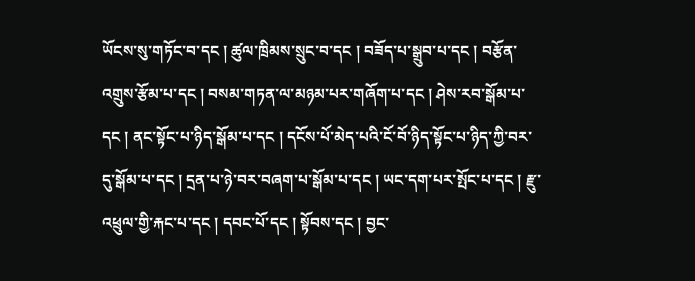ཡོངས་སུ་གཏོང་བ་དང ། ཚུལ་ཁྲིམས་སྲུང་བ་དང ། བཟོད་པ་སྒྲུབ་པ་དང ། བརྩོན་འགྲུས་རྩོམ་པ་དང ། བསམ་གཏན་ལ་མཉམ་པར་གཞོག་པ་དང ། ཤེས་རབ་སྒོམ་པ་དང ། ནང་སྟོང་པ་ཉིད་སྒོམ་པ་དང ། དངོས་པོ་མེད་པའི་ངོ་བོ་ཉིད་སྟོང་པ་ཉིད་ཀྱི་བར་དུ་སྒོམ་པ་དང ། དྲན་པ་ཉེ་བར་བཞག་པ་སྒོམ་པ་དང ། ཡང་དག་པར་སྤོང་པ་དང ། རྫུ་འཕྲུལ་གྱི་རྐང་པ་དང ། དབང་པོ་དང ། སྟོབས་དང ། བྱང་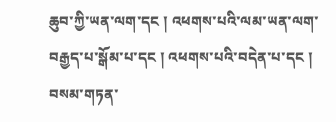ཆུབ་ཀྱི་ཡན་ལག་དང ། འཕགས་པའི་ལམ་ཡན་ལག་བརྒྱད་པ་སྒོམ་པ་དང ། འཕགས་པའི་བདེན་པ་དང ། བསམ་གཏན་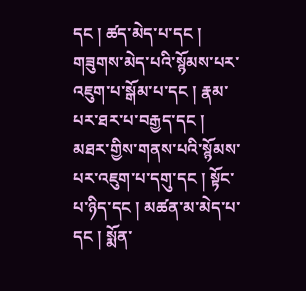དང ། ཚད་མེད་པ་དང ། གཟུགས་མེད་པའི་སྙོམས་པར་འཇུག་པ་སྒོམ་པ་དང ། རྣམ་པར་ཐར་པ་བརྒྱད་དང ། མཐར་གྱིས་གནས་པའི་སྙོམས་པར་འཇུག་པ་དགུ་དང ། སྟོང་པ་ཉིད་དང ། མཚན་མ་མེད་པ་དང ། སྨོན་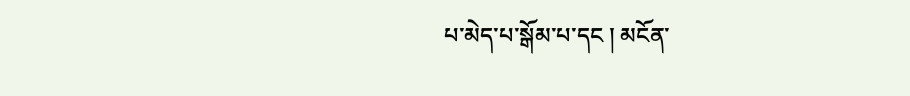པ་མེད་པ་སྒོམ་པ་དང ། མངོན་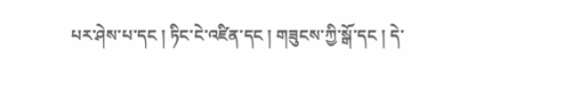པར་ཤེས་པ་དང ། ཏིང་ངེ་འཛིན་དང ། གཟུངས་ཀྱི་སྒོ་དང ། དེ་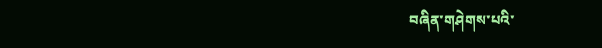བཞིན་གཤེགས་པའི་